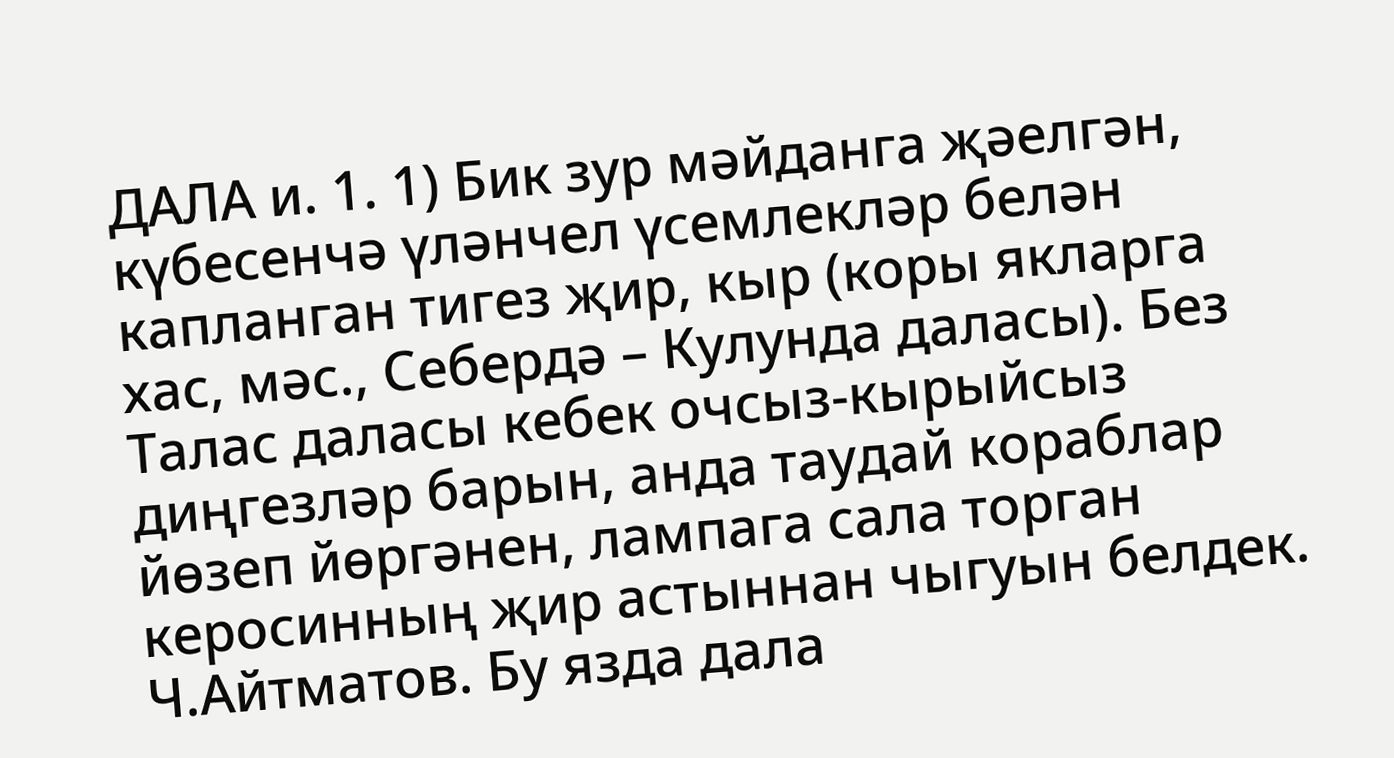ДАЛА и. 1. 1) Бик зур мәйданга җәелгән, күбесенчә үләнчел үсемлекләр белән капланган тигез җир, кыр (коры якларга хас, мәс., Себердә – Кулунда даласы). Без Талас даласы кебек очсыз-кырыйсыз диңгезләр барын, анда таудай кораблар йөзеп йөргәнен, лампага сала торган керосинның җир астыннан чыгуын белдек. Ч.Айтматов. Бу язда дала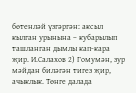бөтенләй үзгәргән: аксыл кылган урынына – кубарылып ташланган дымлы кап-кара җир. И.Салахов 2) Гомумән, зур мәйдан биләгән тигез җир, ачыклык. Төнге далада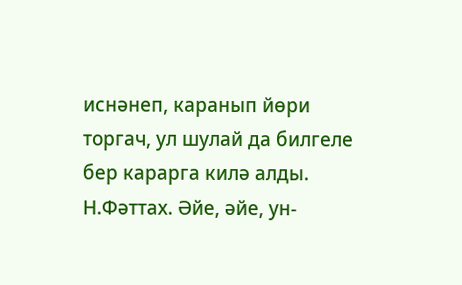иснәнеп, каранып йөри торгач, ул шулай да билгеле бер карарга килә алды. Н.Фәттах. Әйе, әйе, ун-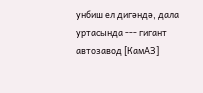унбиш ел дигәндә, дала уртасында --- гигант автозавод [КамАЗ]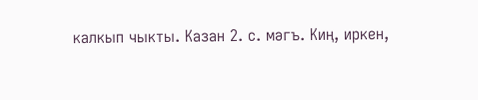калкып чыкты. Казан 2. с. мәгъ. Киң, иркен,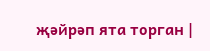җәйрәп ята торган |